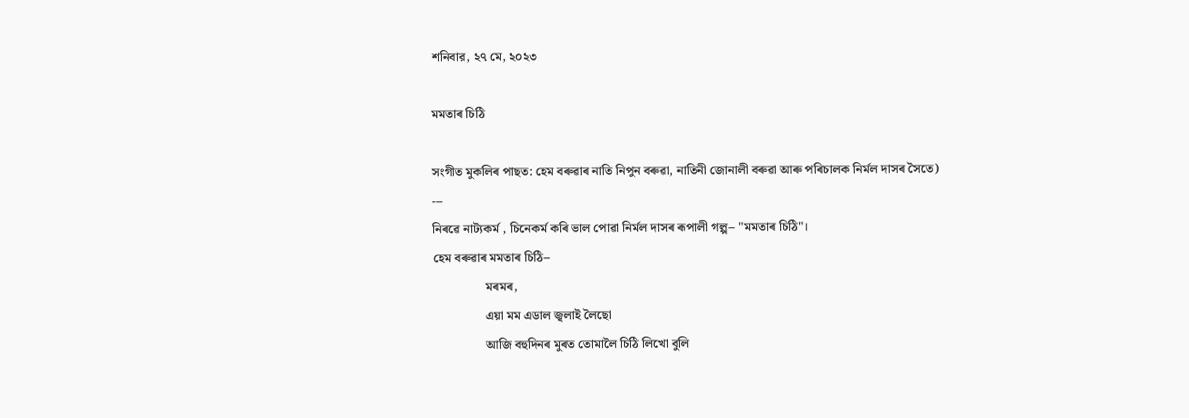শনিবার, ২৭ মে, ২০২৩

মমতাৰ চিঠি

সংগীত মুকলিৰ পাছত: হেম বৰুৱাৰ নাতি নিপুন বৰুৱা, নাতিনী জোনালী বৰুৱা আৰু পৰিচালক নিৰ্মল দাসৰ সৈতে)
---
নিৰৱে নাট্যকৰ্ম , চিনেকৰ্ম কৰি ভাল পোৱা নিৰ্মল দাসৰ ৰূপালী গল্প-- "মমতাৰ চিঠি"।
হেম বৰুৱাৰ মমতাৰ চিঠি--
                 মৰমৰ,
                 এয়া মম এডাল জ্বলাই লৈছো
                 আজি বহুদিনৰ মুৰত তোমালৈ চিঠি লিখো বুলি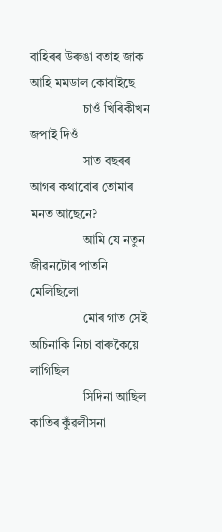বাহিৰৰ উৰুঙা বতাহ জাক আহি মমডাল কোবাইছে
                 চাওঁ খিৰিকীখন জপাই দিওঁ
                 সাত বছৰৰ আগৰ কথাবোৰ তোমাৰ মনত আছেনে?
                 আমি যে নতুন জীৱনটোৰ পাতনি মেলিছিলো
                 মোৰ গাত সেই অচিনাকি নিচা বাৰুকৈয়ে লাগিছিল
                 সিদিনা আছিল কাতিৰ কুঁৱলীসনা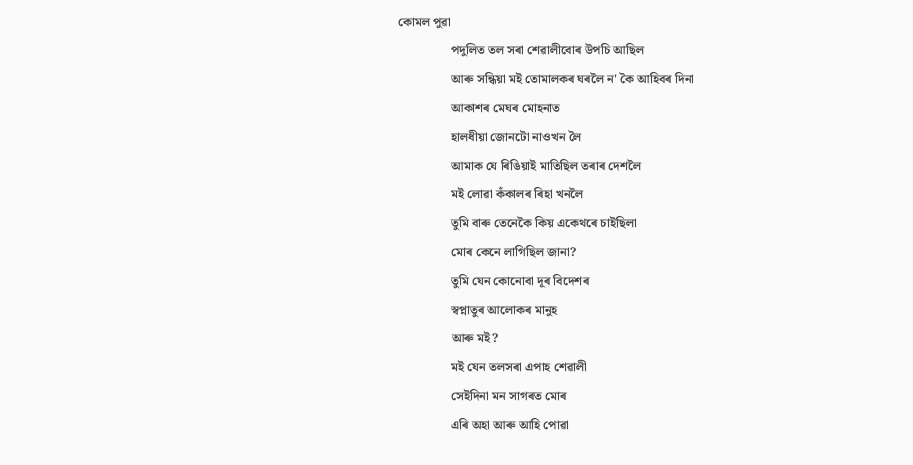কোমল পুৱা
                 পদুলিত তল সৰা শেৱালীবোৰ উপচি আছিল
                 আৰু সন্ধিয়া মই তোমালকৰ ঘৰলৈ ন' কৈ আহিবৰ দিনা
                 আকাশৰ মেঘৰ মোহনাত
                 হালধীয়া জোনটো নাওখন লৈ
                 আমাক যে ৰিঙিয়াই মাতিছিল তৰাৰ দেশলৈ
                 মই লোৱা কঁকালৰ ৰিহা খনলৈ
                 তুমি বাৰু তেনেকৈ কিয় একেথৰে চাইছিলা
                 মোৰ কেনে লাগিছিল জানা?
                 তুমি যেন কোনোবা দূৰ বিদেশৰ
                 স্বপ্নাতুৰ আলোকৰ মানুহ
                 আৰু মই?
                 মই যেন তলসৰা এপাহ শেৱালী
                 সেইদিনা মন সাগৰত মোৰ
                 এৰি অহা আৰু আহি পোৱা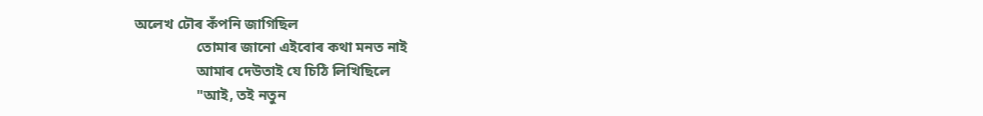অলেখ ঢৌৰ কঁপনি জাগিছিল
                 তোমাৰ জানো এইবোৰ কথা মনত নাই
                 আমাৰ দেউতাই যে চিঠি লিখিছিলে
                 "আই, তই নতুন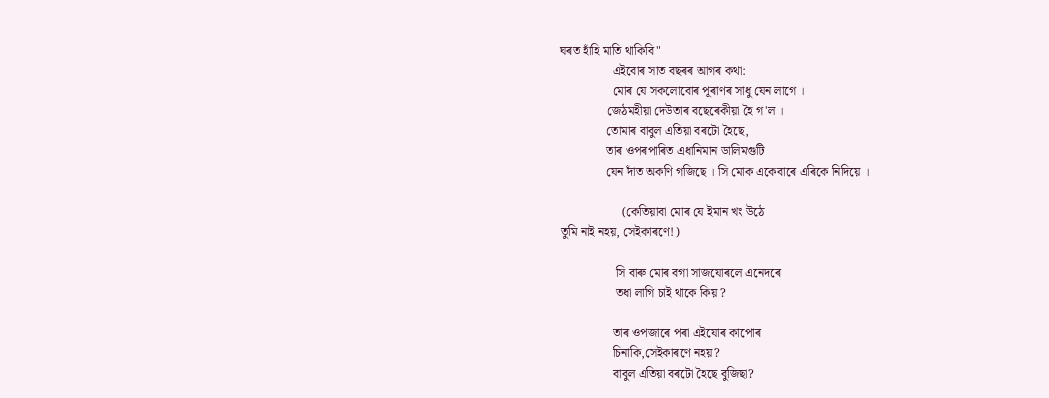ঘৰত হাঁহি মাতি থাকিবি"
                 এইবোৰ সাত বছৰৰ আগৰ কথা:
                 মোৰ যে সকলোবোৰ পূৰাণৰ সাধু যেন লাগে ।
               জেঠমহীয়া দেউতাৰ বছেৰেকীয়া হৈ গ'ল ।
               তোমাৰ বাবুল এতিয়া বৰটো হৈছে,
               তাৰ ওপৰপাৰিত এধানিমান ডালিমগুটি
               যেন দাঁত অকণি গজিছে । সি মোক একেবাৰে এৰিকে নিদিয়ে ।

                    (কেতিয়াবা মোৰ যে ইমান খং উঠে
তুমি নাই নহয়, সেইকাৰণে!)

                  সি বাৰু মোৰ বগা সাজযোৰলে এনেদৰে
                  তধা লাগি চাই থাকে কিয় ?

                 তাৰ ওপজাৰে পৰা এইযোৰ কাপোৰ
                 চিনাকি,সেইকাৰণে নহয়?
                 বাবুল এতিয়া বৰটো হৈছে বুজিছা?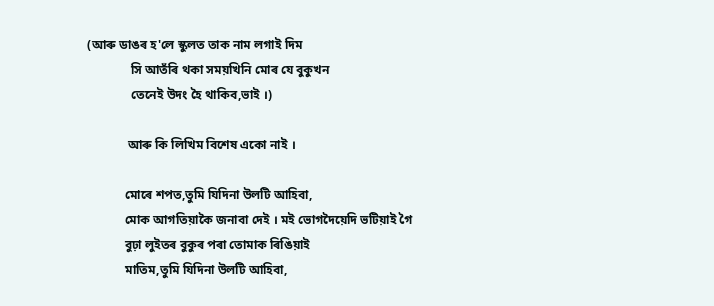(আৰু ডাঙৰ হ'লে স্কুলত তাক নাম লগাই দিম
              সি আতঁৰি থকা সময়খিনি মোৰ যে বুকুখন
              তেনেই উদং হৈ থাকিব,ভাই ।)

             আৰু কি লিখিম বিশেষ একো নাই ।

            মোৰে শপত,তুমি যিদিনা উলটি আহিবা,
            মোক আগতিয়াকৈ জনাবা দেই । মই ভোগদৈয়েদি ভটিয়াই গৈ
            বুঢ়া লুইতৰ বুকুৰ পৰা তোমাক ৰিঙিয়াই
            মাতিম,তুমি যিদিনা উলটি আহিবা,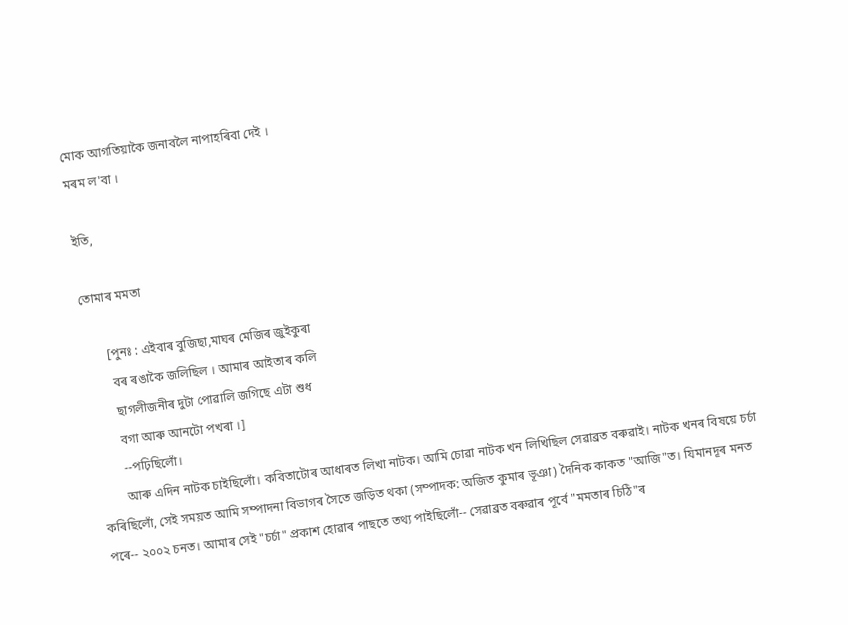মোক আগতিয়াকৈ জনাবলৈ নাপাহৰিবা দেই ।
মৰম ল'বা ।

ইতি,

তোমাৰ মমতা

       [পুনঃ : এইবাৰ বুজিছা,মাঘৰ মেজিৰ জুইকুৰা
        বৰ ৰঙাকৈ জলিছিল । আমাৰ আইতাৰ কলি
        ছাগলীজনীৰ দুটা পোৱালি জগিছে এটা শুধ
        বগা আৰু আনটো পখৰা ।]
        --পঢ়িছিলোঁ।
        আৰু এদিন নাটক চাইছিলোঁ। কবিতাটোৰ আধাৰত লিখা নাটক। আমি চোৱা নাটক খন লিখিছিল সেৱাব্ৰত বৰুৱাই। নাটক খনৰ বিষয়ে চৰ্চা কৰিছিলোঁ, সেই সময়ত আমি সম্পাদনা বিভাগৰ সৈতে জড়িত থকা (সম্পাদক: অজিত কুমাৰ ভূঞা) দৈনিক কাকত "আজি"ত। যিমানদূৰ মনত পৰে-- ২০০২ চনত। আমাৰ সেই "চৰ্চা" প্ৰকাশ হোৱাৰ পাছতে তথ্য পাইছিলোঁ-- সেৱাব্ৰত বৰুৱাৰ পূৰ্বে "মমতাৰ চিঠি"ৰ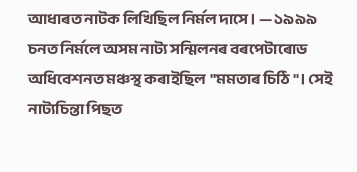আধাৰত নাটক লিখিছিল নিৰ্মল দাসে। — ১৯৯৯ চনত নিৰ্মলে অসম নাট্য সন্মিলনৰ বৰপেটাৰোড অধিবেশনত মঞ্চস্থ কৰাইছিল  "মমতাৰ চিঠি "। সেই নাট্যচিন্তা পিছত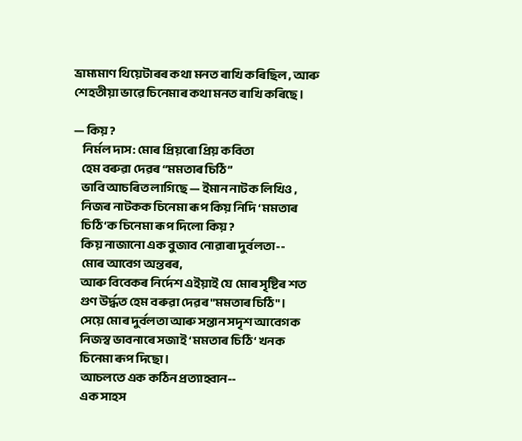ভ্ৰাম্যমাণ থিয়েটাৰৰ কথা মনত ৰাখি কৰিছিল , আৰু শেহতীয়া ভাৱে চিনেমাৰ কথা মনত ৰাখি কৰিছে ।

— কিয় ?
    নিৰ্মল দাস: মোৰ প্ৰিয়ৰো প্ৰিয় কবিতা
    হেম বৰুৱা দেৱৰ “মমতাৰ চিঠি”
    ভাবি আচৰিত লাগিছে — ইমান নাটক লিখিও ,
    নিজৰ নাটকক চিনেমা ৰূপ কিয় নিদি ‘ মমতাৰ
    চিঠি ‘ক চিনেমা ৰূপ দিলো কিয় ?
    কিয় নাজানো এক বুজাব নোৱাৰা দুৰ্বলতা--
    মোৰ আবেগ অন্তৰৰ,
    আৰু বিবেকৰ নিৰ্দেশ এইয়াই যে মোৰ সৃষ্টিৰ শত
    গুণ উৰ্দ্ধত হেম বৰুৱা দেৱৰ "মমতাৰ চিঠি"।
    সেয়ে মোৰ দুৰ্বলতা আৰু সন্তান সদৃশ আবেগক
    নিজস্ব ভাবনাৰে সজাই ‘ মমতাৰ চিঠি ‘ খনক
    চিনেমা ৰূপ দিছো ।
    আচলতে এক কঠিন প্ৰত্যাহ্বান--
    এক সাহস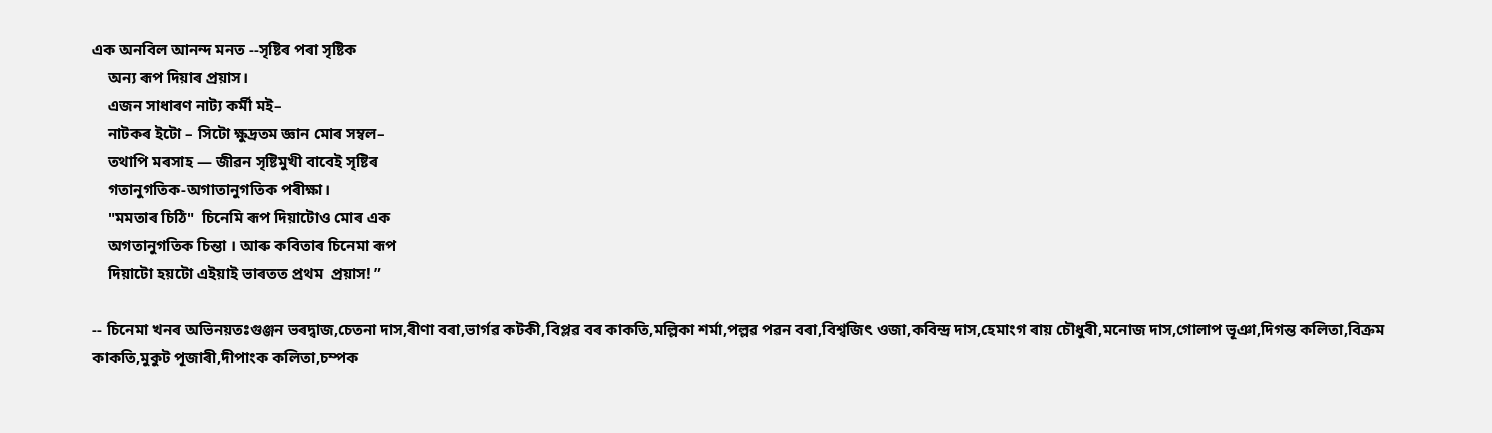এক অনবিল আনন্দ মনত --সৃষ্টিৰ পৰা সৃষ্টিক
    অন্য ৰূপ দিয়াৰ প্ৰয়াস।
    এজন সাধাৰণ নাট্য কৰ্মী মই–
    নাটকৰ ইটো – সিটো ক্ষুদ্ৰতম জ্ঞান মোৰ সম্বল–
    তথাপি মৰসাহ — জীৱন সৃষ্টিমুখী বাবেই সৃষ্টিৰ
    গতানুগতিক-অগাতানুগতিক পৰীক্ষা।
    "মমতাৰ চিঠি"  চিনেমি ৰূপ দিয়াটোও মোৰ এক
    অগতানুগতিক চিন্তা । আৰু কবিতাৰ চিনেমা ৰূপ
    দিয়াটো হয়টো এইয়াই ভাৰতত প্ৰথম  প্ৰয়াস! ”

-- চিনেমা খনৰ অভিনয়তঃগুঞ্জন ভৰদ্বাজ,চেতনা দাস,ৰীণা বৰা,ভাৰ্গৱ কটকী,বিপ্লৱ বৰ কাকতি,মল্লিকা শৰ্মা,পল্লৱ পৱন বৰা,বিশ্বজিৎ ওজা,কবিন্দ্ৰ দাস,হেমাংগ ৰায় চৌধুৰী,মনোজ দাস,গোলাপ ভূঞা,দিগন্ত কলিতা,বিক্ৰম কাকতি,মুকুট পূজাৰী,দীপাংক কলিতা,চম্পক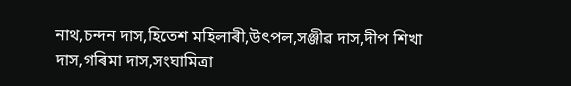নাথ,চন্দন দাস,হিতেশ মহিলাৰী,উৎপল,সঞ্জীৱ দাস,দীপ শিখা দাস,গৰিমা দাস,সংঘামিত্ৰা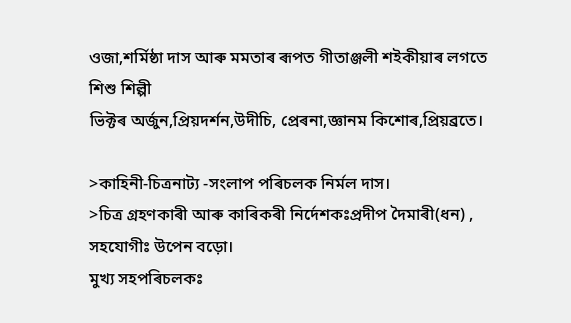ওজা,শৰ্মিষ্ঠা দাস আৰু মমতাৰ ৰূপত গীতাঞ্জলী শইকীয়াৰ লগতে শিশু শিল্পী
ভিক্টৰ অৰ্জুন,প্ৰিয়দৰ্শন,উদীচি, প্ৰেৰনা,জ্ঞানম কিশোৰ,প্ৰিয়ব্ৰতে।

>কাহিনী-চিত্ৰনাট্য -সংলাপ পৰিচলক নিৰ্মল দাস।
>চিত্ৰ গ্ৰহণকাৰী আৰু কাৰিকৰী নিৰ্দেশকঃপ্ৰদীপ দৈমাৰী(ধন) , সহযোগীঃ উপেন বড়ো।
মুখ্য সহপৰিচলকঃ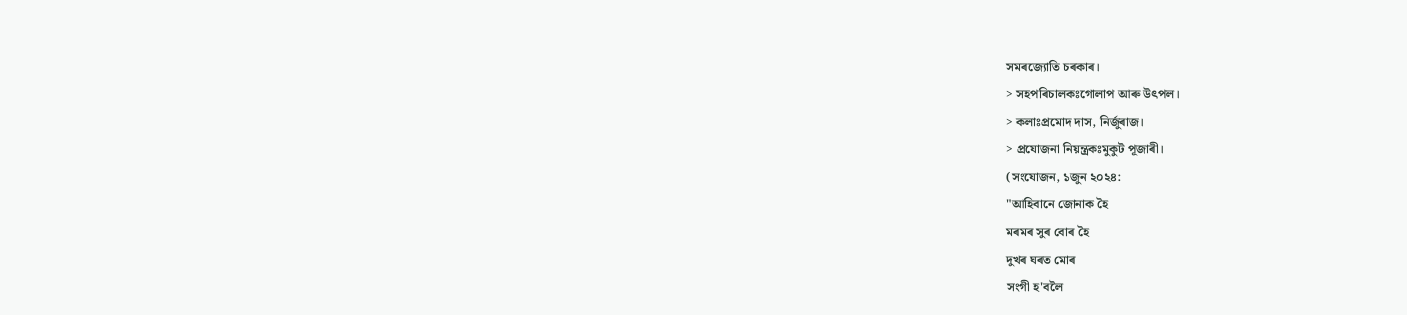সমৰজ্যোতি চৰকাৰ।
> সহপৰিচালকঃগোলাপ আৰু উৎপল।
> কলাঃপ্ৰমোদ দাস, নিৰ্জুৰাজ।
> প্ৰযোজনা নিয়ন্ত্ৰকঃমুকুট পূজাৰী।
(সংযোজন, ১জুন ২০২৪:
"আহিবানে জোনাক হৈ
মৰমৰ সুৰ বোৰ হৈ
দুখৰ ঘৰত মোৰ
সংগী হ'বলৈ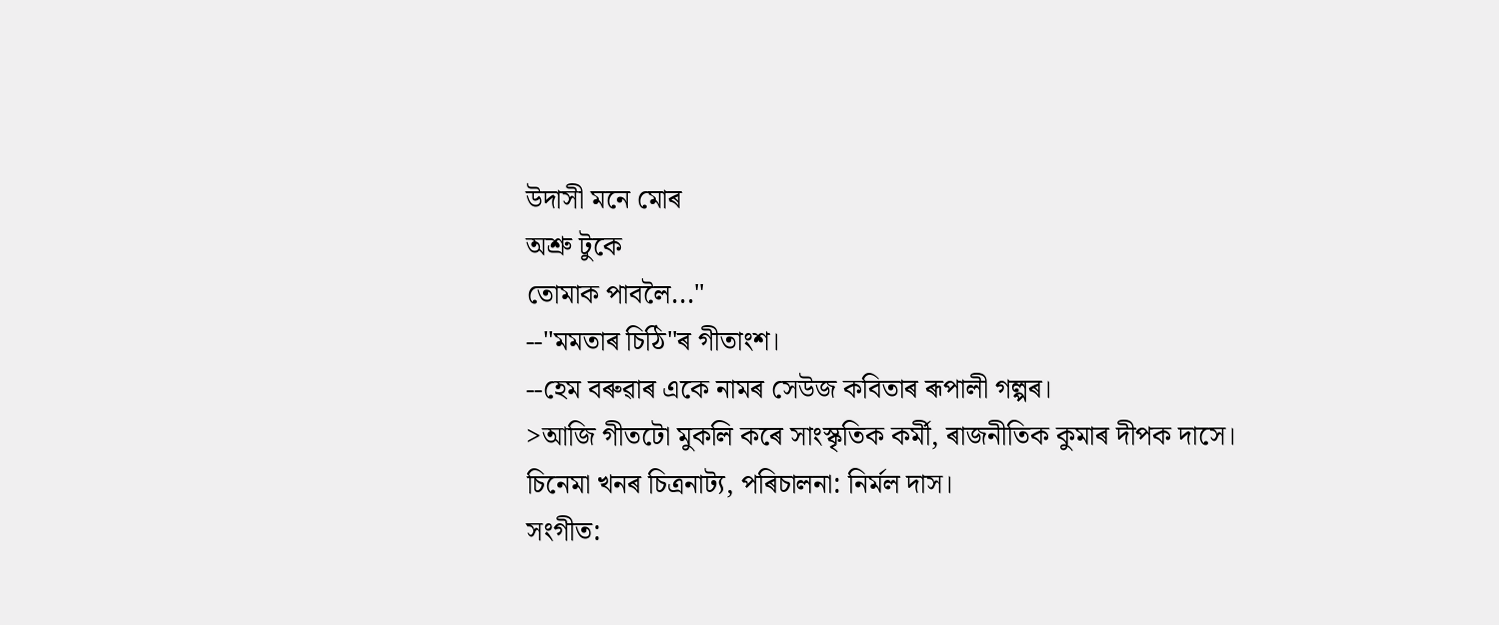উদাসী মনে মোৰ
অশ্ৰু টুকে
তোমাক পাবলৈ..."
--"মমতাৰ চিঠি"ৰ গীতাংশ।
--হেম বৰুৱাৰ একে নামৰ সেউজ কবিতাৰ ৰূপালী গল্পৰ।
>আজি গীতটো মুকলি কৰে সাংস্কৃতিক কৰ্মী, ৰাজনীতিক কুমাৰ দীপক দাসে।
চিনেমা খনৰ চিত্ৰনাট্য, পৰিচালনা: নিৰ্মল দাস।
সংগীত: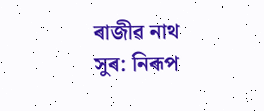ৰাজীৱ নাথ
সুৰ: নিৰূপ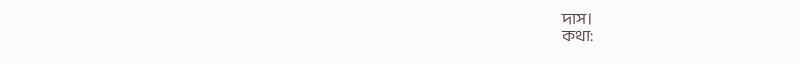দাস।
কথা: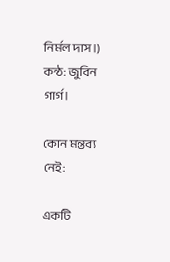নিৰ্মল দাস।)
কন্ঠ: জুবিন গাৰ্গ।

কোন মন্তব্য নেই:

একটি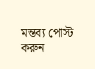মন্তব্য পোস্ট করুন